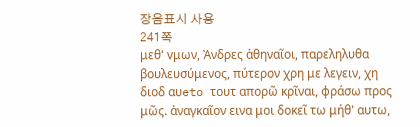장음표시 사용
241쪽
μεθ' vμων, Ἀνδρες ἀθηναῖοι, παρεληλυθα βουλευσύμενος, πύτερον χρη με λεγειν, χη διοδ αυeto τουτ απορῶ κρῖναι, φράσω προς μῶς. ἀναγκαῖον εινα μοι δοκεῖ τω μήθ' αυτω,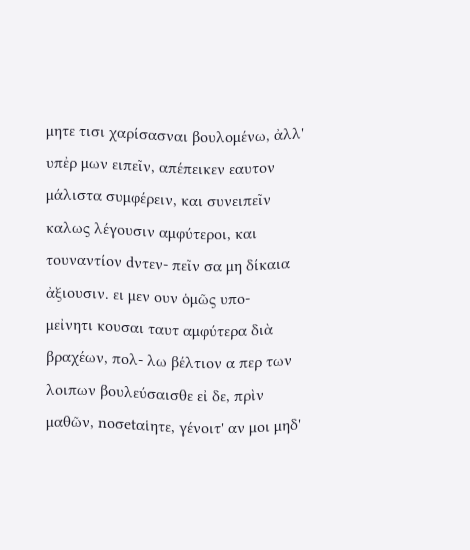μητε τισι χαρίσασναι βουλομένω, ἀλλ' υπἐρ μων ειπεῖν, απέπεικεν εαυτον μάλιστα συμφέρειν, και συνειπεῖν καλως λέγουσιν αμφύτεροι, και τουναντίον dντεν- πεῖν σα μη δίκαια ἀξιουσιν. ει μεν ουν ὁμῶς υπο-
μεἰνητι κουσαι ταυτ αμφύτερα διὰ βραχέων, πολ- λω βέλτιον α περ των λοιπων βουλεύσαισθε εἰ δε, πρὶν μαθῶν, noσetαἱητε, γένοιτ' αν μοι μηδ'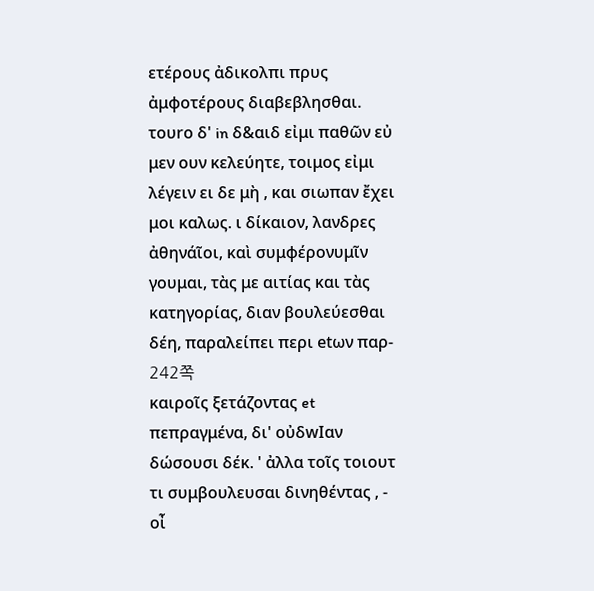ετέρους ἀδικολπι πρυς ἀμφοτέρους διαβεβλησθαι. τουro δ' in δ&αιδ εἰμι παθῶν εὐ μεν ουν κελεύητε, τοιμος εἰμι λέγειν ει δε μὴ , και σιωπαν ἔχει μοι καλως. ι δίκαιον, λανδρες ἀθηνάῖοι, καὶ συμφέρονυμῖν γουμαι, τὰς με αιτίας και τὰς κατηγορίας, διαν βουλεύεσθαι δέη, παραλείπει περι etων παρ-
242쪽
καιροῖς ξετάζοντας et πεπραγμένα, δι' οὐδwIαν δώσουσι δέκ. ' ἀλλα τοῖς τοιουτ τι συμβουλευσαι δινηθέντας , - οἶ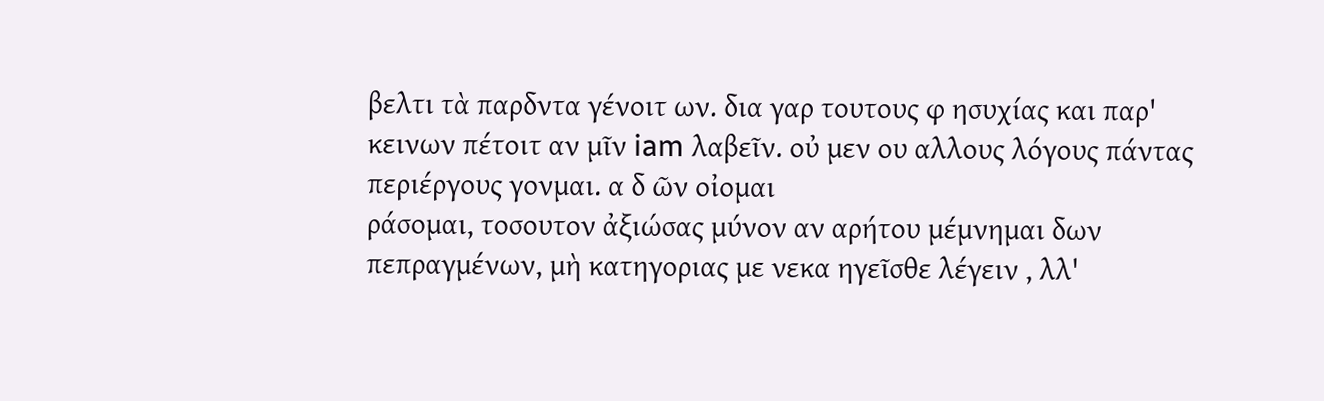βελτι τὰ παρδντα γένοιτ ων. δια γαρ τουτους φ ησυχίας και παρ' κεινων πέτοιτ αν μῖν iam λαβεῖν. οὐ μεν ου αλλους λόγους πάντας περιέργους γονμαι. α δ ῶν οἰομαι
ράσομαι, τοσουτον ἀξιώσας μύνον αν αρήτου μέμνημαι δων πεπραγμένων, μὴ κατηγοριας με νεκα ηγεῖσθε λέγειν , λλ'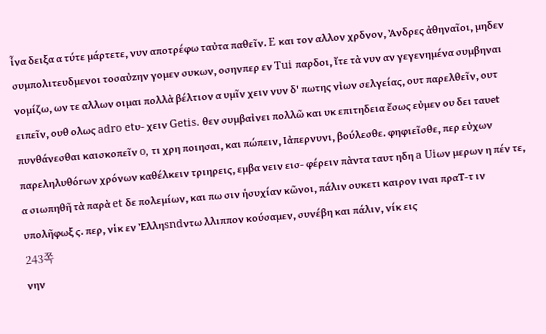ἶνα δειξα α τύτε μάρτετε, νυν αποτρέφω ταὐτα παθεῖν. E και τον αλλον χρδνον, Ἀνδρες ἀθηναῖοι, μηδεν συμπολιτευδμενοι τοσαὐzην γομεν συκων, οσηνπερ εν Tui παρδοι, ἴτε τὰ νυν αν γεγενημένα συμβηναι νομίζω, ων τε αλλων οιμαι πολλὰ βέλτιον α υμῖν χειν νυν δ' πωτης νἰων σελγείας, ουτ παρελθεῖν, ουτ ειπεῖν, ουθ ολως adro etυ- χειν Getis. θεν συμβαἰνει πολλῶ και υκ επιτηδεια ἔσως εὐμεν ου δει ταυet πυνθάνεσθαι καισκοπεῖν o, τι χρη ποιησαι, και πώπειν, Ιἀπερνυνι, βούλεσθε. φηφιεῖσθε, περ εὐχων παρεληλυθόrων χρόνων καθέλκειν τριηρεις, εμβα νειν εισ- φέρειν πὰντα ταυτ ηδη a Uiων μερων η πέν τε, α σιωπηθῆ τὰ παρὰ et δε πολεμίων, και πω σιν ἡσυχίαν κῶνοι, πάλιν ουκετι καιρον ιναι πραT-τ ιν υπολῆφωξ ς. περ, νἱκ εν Ἐλληsndντω λλιππον κούσαμεν, συνέβη και πάλιν, νίκ εις
243쪽
νην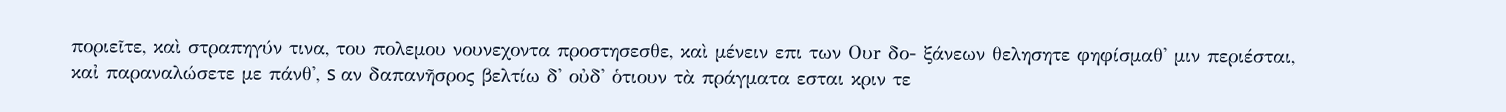ποριεῖτε, καὶ στραπηγύν τινα, του πολεμου νουνεχοντα προστησεσθε, καὶ μένειν επι των Ουr δο- ξάνεων θελησητε φηφίσμαθ' μιν περιέσται, καἰ παραναλώσετε με πάνθ', s αν δαπανῆσρος βελτίω δ' οὐδ' ὁτιουν τὰ πράγματα εσται κριν τε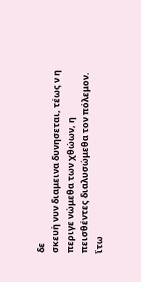δε
σκευὴ νυν διαμεινα δυνησεται, τέως ν η περιγε νώμεθα των χθώων, η πεισθέντες διαλυσώμεθα τον πόλεμον. ἴτω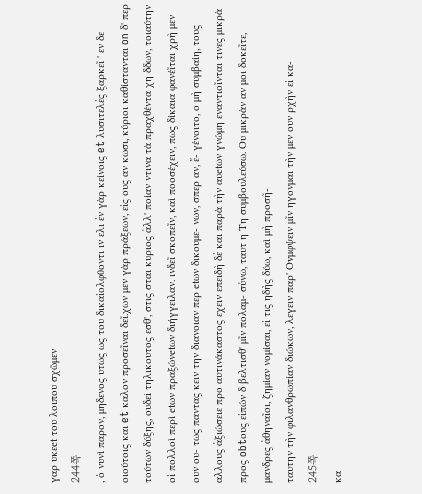γαρ υκεet του λοιπου σχῶμεν
244쪽
, ὁ νυνὶ παρον, μηδενος υτως ως του δικαἰολφ0οντι ιν ελι ἐν γὰρ κείνοις et λυσιτελἐς ξαρκεῖ ' εν δε οιούτοις και et καλον προσεῖναι δεῖ.χων μεν γὰρ πράξεων, εἰς ους αν κωσι, κύριοι καθίστανται on δ' περ τούτων δύξης, ουδεi τηλικουτος εσθ', στις σται κυριος ἀλλ' ποίαν ντινα τὰ πραχθέντα χη δδων, τοιαύτην οἱ πολλοὶ περὶ etων πραξώνetων διήγγειλαν. ινδεῖ σκοπεῖν, καὶ ποοσέχειν, πως δίκαια φανέῖται χρὴ μεν ουν ου- τως παντας κειν την διανοιαν περ etων δικουμε- νων, σπερ αν, ἔ- γένοιτο, ο μὴ συμβαίη, τους αλλους ἀξιώσειε προ αυτινάκαστος εχειν επειδὴ δἐ και παρὰ τὴν αυetων γνώμη εναντιοῖνται τινες μικρὰ προς obtους εἰπών δ βελτισθ' μῖν πολαμ- σὐνω, ταυτ η Τη συμβουλεύσω. Oυ μικρὰν αν μοι δοκεῖτε, μανδρες ἀθηναῖοι, ζημίαν νομίσαι, εἰ τις ηδὴς δύω, καὶ μὴ προσῆ-
ταυτην τὴν φιλανθρωπίαν διώκων, λεγειν παρ' Ovμφψειν μῖν ηγονμαι τὴν μεν ουν ρχὴν εἰ κα-
245쪽
κα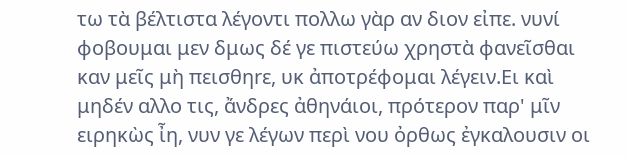τω τὰ βέλτιστα λέγοντι πολλω γὰρ αν διον εἰπε. νυνί φοβουμαι μεν δμως δέ γε πιστεύω χρηστὰ φανεῖσθαι καν μεῖς μὴ πεισθηrε, υκ ἀποτρέφομαι λέγειν.Eι καὶ μηδέν αλλο τις, ἄνδρες ἀθηνάιοι, πρότερον παρ' μῖν ειρηκὼς ἶη, νυν γε λέγων περὶ νου ὀρθως ἐγκαλουσιν οι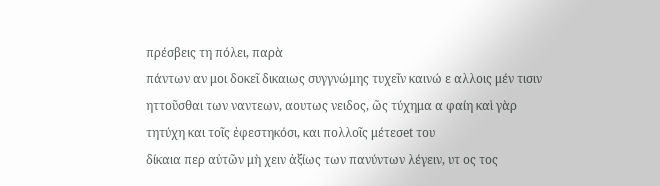πρέσβεις τη πόλει, παρὰ
πάντων αν μοι δοκεῖ δικαιως συγγνώμης τυχεῖν καινώ ε αλλοις μέν τισιν ηττοῦσθαι των ναντεων, αoυτως νειδος, ῶς τύχημα α φαίη καὶ γὰρ τητύχη και τοῖς ἐφεστηκόσι, και πολλοῖς μέτεσet του
δίκαια περ αὐτῶν μὴ χειν ἀξίως των πανύντων λέγειν, υτ ος τος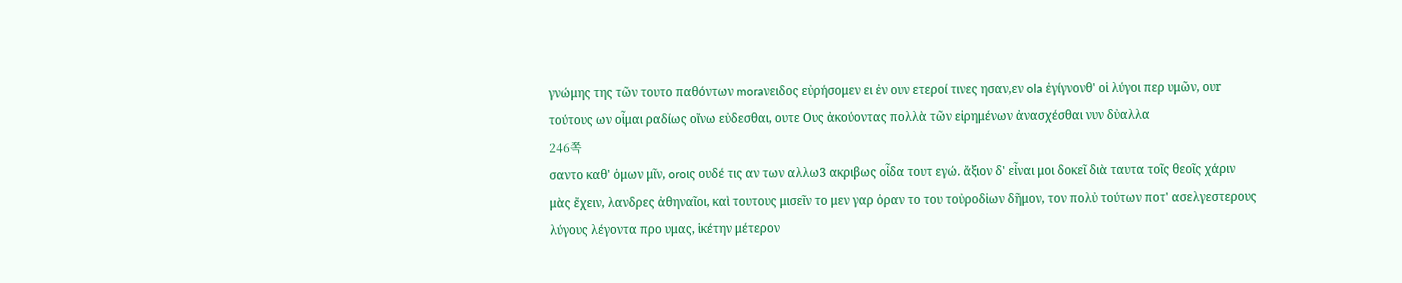γνώμης της τῶν τουτο παθόντων moraνειδος εὐρήσομεν ει ἐν ουν ετεροί τινες ησαν,εν ola ἐγίγνονθ' οἱ λύγοι περ υμῶν, ουr τούτους ων οἶμαι ραδίως οἴνω εὐδεσθαι, ουτε Ους ἀκούοντας πολλὰ τῶν εἰρημένων ἀνασχέσθαι νυν δὐαλλα
246쪽
σαντο καθ' ὁμων μῖν, oroις ουδέ τις αν των αλλω3 ακριβως οἶδα τουτ εγώ. ἄξιον δ' εἶναι μοι δοκεῖ διὰ ταυτα τοῖς θεοῖς χάριν μὰς ἔχειν, λανδρες ἀθηναῖοι, καὶ τουτους μισεῖν το μεν γαρ ὁραν το του τοὐροδἰων δῆμον, τον πολὐ τούτων ποτ' ασελγεστερους λύγους λέγοντα προ υμας, ἱκέτην μέτερον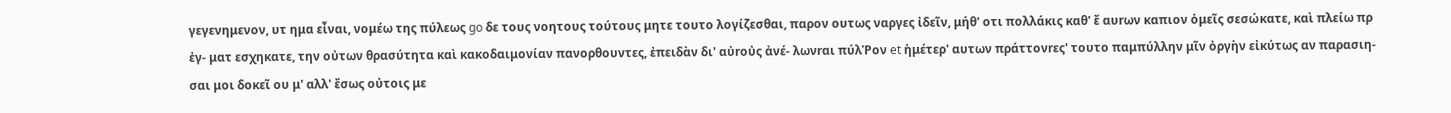γεγενημενον, υτ ημα εἶναι, νομέω της πύλεως go δε τους νοητους τούτους μητε τουτο λογίζεσθαι, παρον ουτως ναργες ἰδεῖν, μήθ' οτι πολλάκις καθ' ἔ αυrων καπιον ὁμεῖς σεσώκατε, καὶ πλείω πρ ἐγ- ματ εσχηκατε, την οὐτων θρασύτητα καὶ κακοδαιμονίαν πανορθουντες, ἐπειδὰν δι' αὐrοὐς ἀνέ- λωνrαι πύλῬον et ἡμέτερ' αυτων πράττονrες' τουτο παμπύλλην μῖν ὀργὴν εἰκύτως αν παρασιη- σαι μοι δοκεῖ ου μ' αλλ' ἔσως οὐτοις με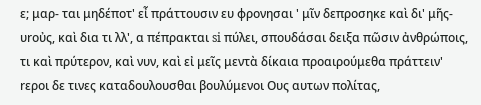ε; μαρ- ται μηδέποτ' εἶ πράττουσιν ευ φρονησαι ' μῖν δεπροσηκε καὶ δι' μῆς-υroὐς, καὶ δια τι λλ', α πέπρακται si πύλει, σπουδάσαι δειξα πῶσιν ἀνθρώποις, τι καὶ πρύτερον, καὶ νυν, καὶ εἰ μεῖς μεντὰ δίκαια προαιρούμεθα πράττειν' rεροι δε τινες καταδουλουσθαι βουλύμενοι Ους αυτων πολίτας,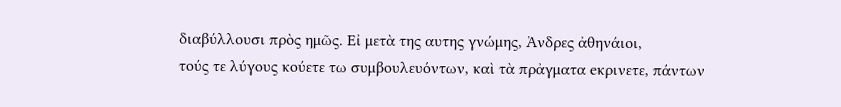διαβύλλουσι πρὸς ημῶς. Εἰ μετὰ της αυτης γνώμης, Ἀνδρες ἀθηνάιοι,
τούς τε λύγους κούετε τω συμβουλευόντων, καὶ τὰ πρἀγματα eκρινετε, πάντων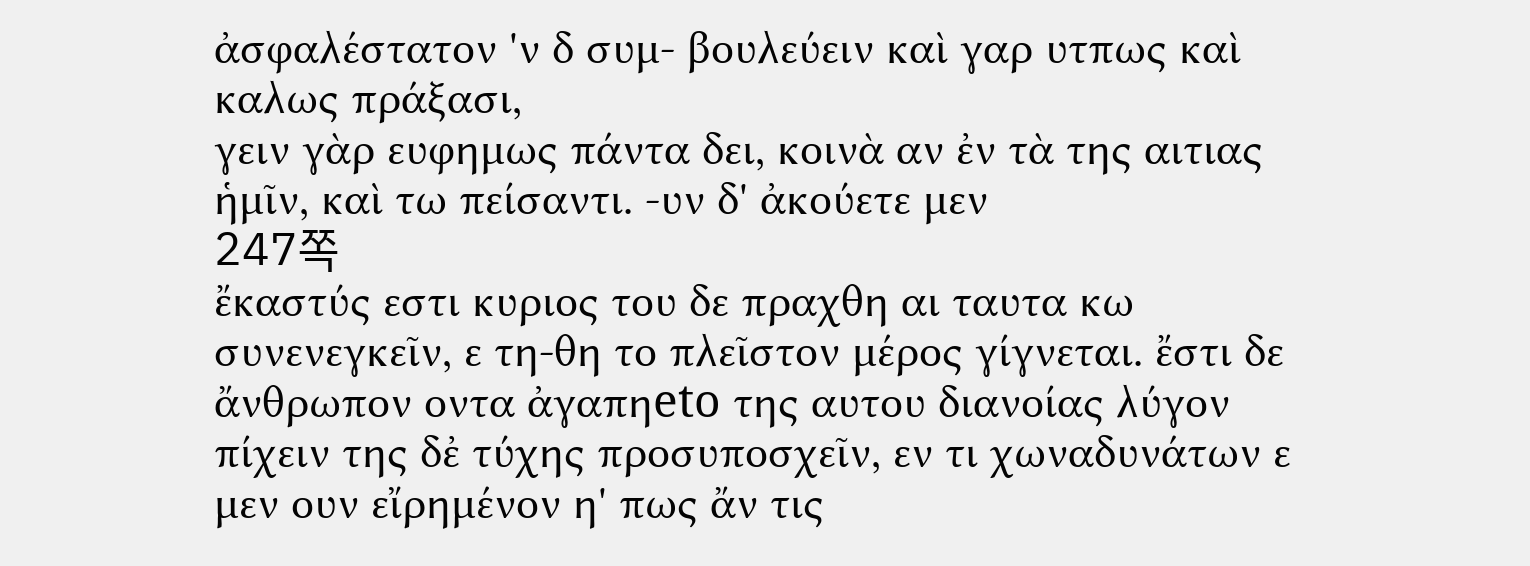ἀσφαλέστατον 'ν δ συμ- βουλεύειν καὶ γαρ υτπως καὶ καλως πράξασι,
γειν γὰρ ευφημως πάντα δει, κοινὰ αν ἐν τὰ της αιτιας ἡμῖν, καὶ τω πείσαντι. -υν δ' ἀκούετε μεν
247쪽
ἔκαστύς εστι κυριος του δε πραχθη αι ταυτα κω συνενεγκεῖν, ε τη-θη το πλεῖστον μέρος γίγνεται. ἔστι δε ἄνθρωπον οντα ἀγαπηeto της αυτου διανοίας λύγον πίχειν της δἐ τύχης προσυποσχεῖν, εν τι χωναδυνάτων ε μεν ουν εἴρημένον η' πως ἄν τις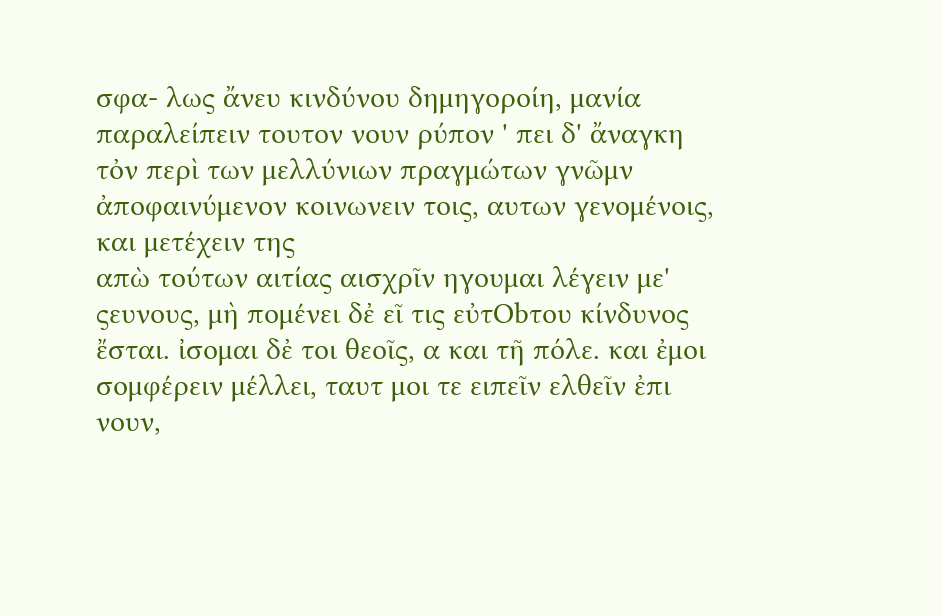σφα- λως ἄνευ κινδύνου δημηγοροίη, μανία παραλείπειν τουτον νουν ρύπον ' πει δ' ἄναγκη τὀν περὶ των μελλύνιων πραγμώτων γνῶμν ἀποφαινύμενον κοινωνειν τοις, αυτων γενομένοις, και μετέχειν της
απὼ τούτων αιτίας αισχρῖν ηγουμαι λέγειν με' ςευνους, μὴ πομένει δἐ εῖ τις εὐτObτου κίνδυνος ἔσται. ἰσομαι δἐ τοι θεοῖς, α και τῆ πόλε. και ἐμοι σομφέρειν μέλλει, ταυτ μοι τε ειπεῖν ελθεῖν ἐπι νουν,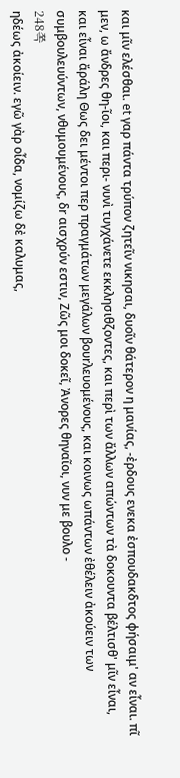και μῖν ελέσθαι. et γαρ πάντα τρύπον ζητεῖν νικησαι, δυοῖν θάτερον η μανίας, -ἐρδους ενεκα ἐσπουδακδτος φήσαιμ' αν εἶναι. πῖ μεν, ω ἄνδρες θη-ῖοι, και περι- νυνὶ τυγχάνετε εκκλησιθζοντες, και περὶ των ἄλλων απώντων τὰ δοκουντα βέλτισθ' μῖν εἶναι, και εἶναι ἄράλη Θως δει μέντοι περ πραγμάτων μεγάλων βουrλευομένους, και κοινως ωπάντων ἐθέλειν ἀκούειν των συμβουλευύντων, νθυμουμένους, δr αισχρύν εστιν, Ζῶς μοι δοκεῖ, Ἀνορες θηναῖοι, νυν με βουλο -
248쪽
ηδέως ἀκοίειν. εγῶ γὰρ οἶδα, νομίζω δἐ καλυμας,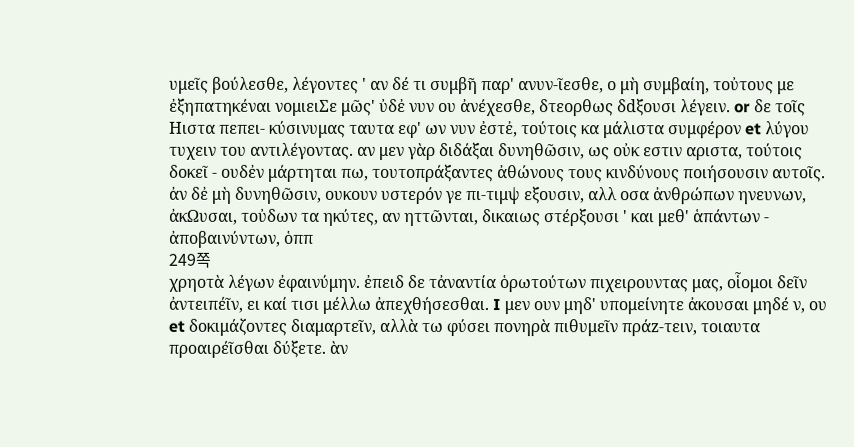υμεῖς βούλεσθε, λέγοντες ' αν δέ τι συμβῆ παρ' ανυν-ῖεσθε, ο μὴ συμβαίη, τοὐτους με ἐξηπατηκέναι νομιειΣε μῶς' ὐδἐ νυν ου ἀνέχεσθε, δτεορθως δdξουσι λέγειν. or δε τοῖς Ηιστα πεπει- κύσινυμας ταυτα εφ' ων νυν ἐστἐ, τούτοις κα μάλιστα συμφέρον et λύγου τυχειν του αντιλέγοντας. αν μεν γὰρ διδάξαι δυνηθῶσιν, ως οὐκ εστιν αριστα, τούτοις δοκεῖ - ουδἐν μάρτηται πω, τουτοπράξαντες ἀθώνους τους κινδύνους ποιήσουσιν αυτοῖς. ἀν δἐ μὴ δυνηθῶσιν, ουκουν υστερόν γε πι-τιμψ εξουσιν, αλλ οσα ἀνθρώπων ηνευνων, ἀκΩυσαι, τοὐδων τα ηκύτες, αν ηττῶνται, δικαιως στέρξουσι ' και μεθ' ἁπάντων - ἀποβαινύντων, ὁππ
249쪽
χρηοτὰ λέγων ἐφαινύμην. ἐπειδ δε τἀναντία ὁρωτούτων πιχειρουντας μας, οἷομοι δεῖν ἀντειπέῖν, ει καί τισι μέλλω ἀπεχθήσεσθαι. I μεν ουν μηδ' υπομείνητε ἀκουσαι μηδέ ν, ου et δοκιμάζοντες διαμαρτεῖν, αλλὰ τω φύσει πονηρὰ πιθυμεῖν πράz-τειν, τοιαυτα προαιρέῖσθαι δύξετε. ὰν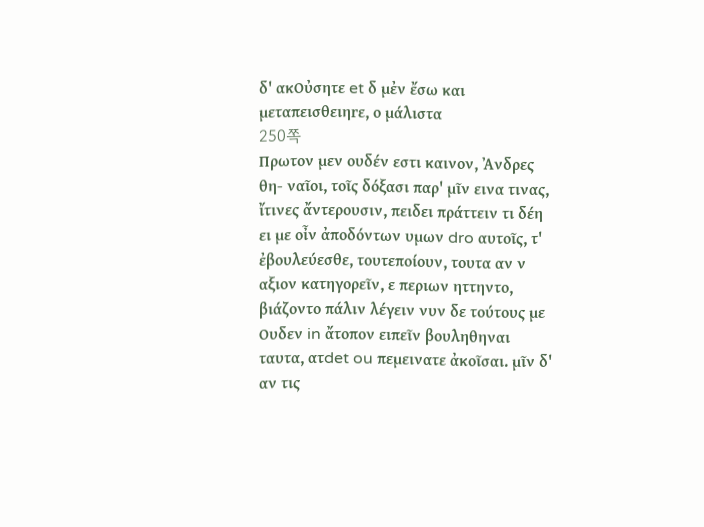δ' ακΟὐσητε et δ μἐν ἔσω και μεταπεισθειηrε, ο μάλιστα
250쪽
Πρωτον μεν ουδέν εστι καινον, Ἀνδρες θη- ναῖοι, τοῖς δόξασι παρ' μῖν εινα τινας, ἴτινες ἄντερουσιν, πειδει πράττειν τι δέη ει με οἶν ἀποδόντων υμων dro αυτοῖς, τ' ἐβουλεύεσθε, τουτεποίουν, τουτα αν ν αξιον κατηγορεῖν, ε περιων ηττηντο, βιάζοντο πάλιν λέγειν νυν δε τούτους με Ουδεν in ἄτοπον ειπεῖν βουληθηναι ταυτα, ατdet ou πεμεινατε ἀκοῖσαι. μῖν δ' αν τις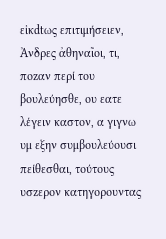εἰκdtως επιτιμήσειεν, Ἀνδρες ἀθηναῖοι, τι, ποzαν περί του βουλεύησθε, ου εατε λέγειν καστον, α γιγνω
υμ εξην συμβουλεύουσι πείθεσθαι, τούτους υσzερον κατηγορουντας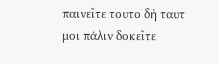παινεῖτε τουτο δὴ ταυτ μοι πάλιν δοκεῖτε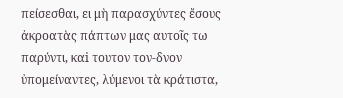πείσεσθαι, ει μὴ παρασχύντες ἔσους ἀκροατὰς πάπτων μας αυτοῖς τω παρύντι, καi τουτον τον-δνον ὐπομείναντες, λύμενοι τὰ κράτιστα,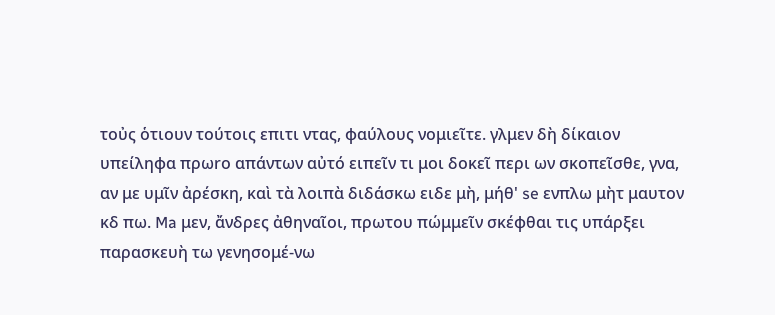τοὐς ὁτιουν τούτοις επιτι ντας, φαύλους νομιεῖτε. γλμεν δὴ δίκαιον υπείληφα πρωro απάντων αὐτό ειπεῖν τι μοι δοκεῖ περι ων σκοπεῖσθε, γνα, αν με υμῖν ἀρέσκη, καὶ τὰ λοιπὰ διδάσκω ειδε μὴ, μήθ' se ενπλω μὴτ μαυτον κδ πω. Ma μεν, ἄνδρες ἀθηναῖοι, πρωτου πώμμεῖν σκέφθαι τις υπάρξει παρασκευὴ τω γενησομέ-νω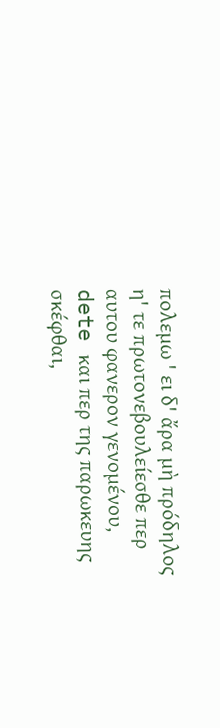πολεμω ' ει δ' ἄρα μὴ πρόδηλος η' τε πρωτονεβουλείεσθε περ αυτου φανερον γενομένου, dete και περ της παρωκευης σκέφθαι,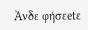Ἀνδε φήσεetε